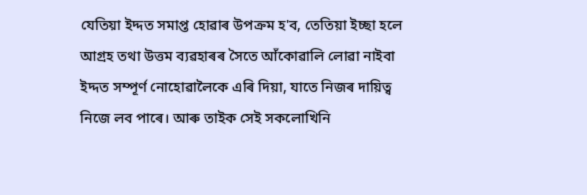যেতিয়া ইদ্দত সমাপ্ত হোৱাৰ উপক্ৰম হ'ব, তেতিয়া ইচ্ছা হলে আগ্ৰহ তথা উত্তম ব্যৱহাৰৰ সৈতে আঁকোৱালি লোৱা নাইবা ইদ্দত সম্পূৰ্ণ নোহোৱালৈকে এৰি দিয়া, যাতে নিজৰ দায়িত্ব নিজে লব পাৰে। আৰু তাইক সেই সকলোখিনি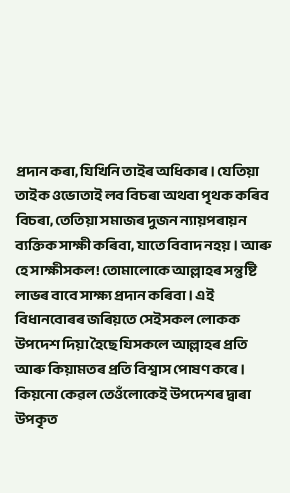প্ৰদান কৰা, যিখিনি তাইৰ অধিকাৰ। যেতিয়া তাইক ওভোতাই লব বিচৰা অথবা পৃথক কৰিব বিচৰা, তেতিয়া সমাজৰ দুজন ন্যায়পৰায়ন ব্যক্তিক সাক্ষী কৰিবা, যাতে বিবাদ নহয়। আৰু হে সাক্ষীসকল! তোমালোকে আল্লাহৰ সন্তুষ্টি লাভৰ বাবে সাক্ষ্য প্ৰদান কৰিবা। এই বিধানবোৰৰ জৰিয়তে সেইসকল লোকক উপদেশ দিয়া হৈছে যিসকলে আল্লাহৰ প্ৰতি আৰু কিয়ামতৰ প্ৰতি বিশ্বাস পোষণ কৰে। কিয়নো কেৱল তেওঁলোকেই উপদেশৰ দ্বাৰা উপকৃত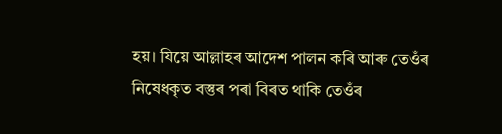হয়। যিয়ে আল্লাহৰ আদেশ পালন কৰি আৰু তেওঁৰ নিষেধকৃত বস্তুৰ পৰা বিৰত থাকি তেওঁৰ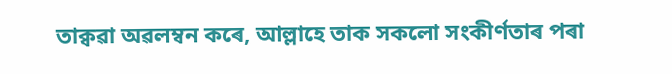তাক্বৱা অৱলম্বন কৰে, আল্লাহে তাক সকলো সংকীৰ্ণতাৰ পৰা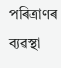পৰিত্ৰাণৰ ব্যৱস্থা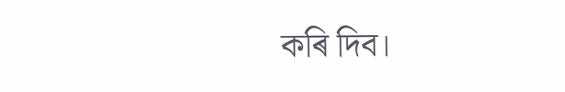কৰি দিব।